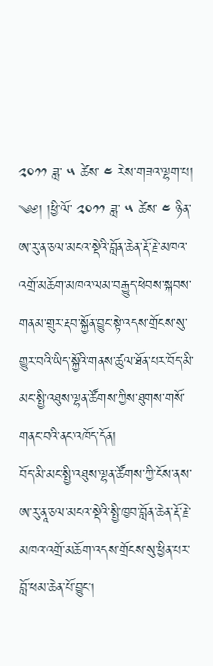༢༠༡༡ ཟླ་ ༥ ཚེས་ ༤ རེས་གཟའ་ལྷག་པ།
༄༅། །ཕྱི་ལོ་ ༢༠༡༡ ཟླ་ ༥ ཚེས་ ༤ ཉིན་ཨ་རུ་ན་ཅལ་མངའ་སྡེའི་བློན་ཆེན་རྡོ་རྗེ་མཁའ་འགྲོ་མཆོག་མཁའ་ལམ་བརྒྱུད་ཕེབས་སྐབས་གནམ་གྲུར་རྡབ་སྐྱོན་བྱུང་སྟེ་འདས་གྲོངས་སུ་གྱུར་བའི་ཡིད་སྐྱོའི་གནས་ཚུལ་ཐོན་པར་བོད་མི་མང་སྤྱི་འཐུས་ལྷན་ཚོགས་ཀྱིས་ཐུགས་གསོ་གནང་བའི་ནང་འཁོད་དོན།
བོད་མི་མང་སྤྱི་འཐུས་ལྷན་ཚོགས་ཀྱི་ངོས་ནས་ཨ་རུ་ནཱ་ཅལ་མངའ་སྡེའི་སྤྱི་ཁྱབ་བློན་ཆེན་རྡོ་རྗེ་མཁའ་འགྲོ་མཆོག་འདས་གྲོངས་སུ་ཕྱིན་པར་བློ་ཕམ་ཆེན་པོ་བྱུང།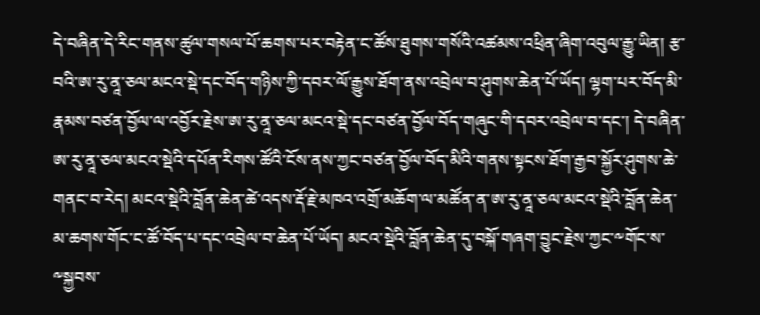དེ་བཞིན་དེ་རིང་གནས་ཚུལ་གསལ་པོ་ཆགས་པར་བརྟེན་ང་ཚོས་ཐུགས་གསོའི་འཚམས་འཕྲིན་ཞིག་འབུལ་རྒྱུ་ཡིན། རྩ་བའི་ཨ་རུ་ནཱ་ཅལ་མངའ་སྡེ་དང་བོད་གཉིས་ཀྱི་དབར་ལོ་རྒྱུས་ཐོག་ནས་འབྲེལ་བ་ཤུགས་ཆེན་པོ་ཡོད། ལྷག་པར་བོད་མི་རྣམས་བཙན་བྱོལ་ལ་འབྱོར་རྗེས་ཨ་རུ་ནཱ་ཅལ་མངའ་སྡེ་དང་བཙན་བྱོལ་བོད་གཞུང་གི་དབར་འབྲེལ་བ་དང་། དེ་བཞིན་ཨ་རུ་ནཱ་ཅལ་མངའ་སྡེའི་དཔོན་རིགས་ཚོའི་ངོས་ནས་ཀྱང་བཙན་བྱོལ་བོད་མིའི་གནས་སྟངས་ཐོག་རྒྱབ་སྐྱོར་ཤུགས་ཆེ་གནང་བ་རེད། མངའ་སྡེའི་བློན་ཆེན་ཚེ་འདས་རྡོ་རྗེ་མཁའ་འགྲོ་མཆོག་ལ་མཚོན་ན་ཨ་རུ་ནཱ་ཅལ་མངའ་སྡེའི་བློན་ཆེན་མ་ཆགས་གོང་ང་ཚོ་བོད་པ་དང་འབྲེལ་བ་ཆེན་པོ་ཡོད། མངའ་སྡེའི་བློན་ཆེན་དུ་བསྐོ་གཞག་བྱུང་རྗེས་ཀྱང་༸གོང་ས་༸སྐྱབས་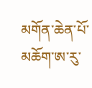མགོན་ཆེན་པོ་མཆོག་ཨ་རུ་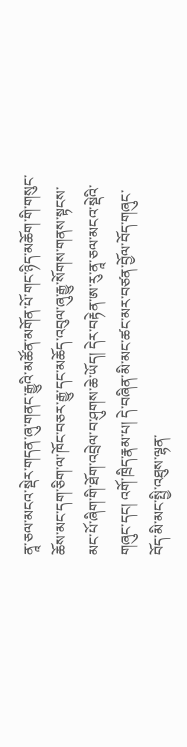ནཱ་ཅལ་མངའ་སྡེར་གདན་ཞུ་གནང་རྒྱུའི་མཚོན་མགོན་པོ་གང་ཉིད་མཆོག་གི་གསུང་ཆོས་མང་དག་ཅིག་ལ་ཁོང་བཅར་རྒྱུ་དང་མཆོད་འབུལ་ཞུ་རྒྱུ་སོགས་གནས་སྟངས་མང་པོ་ཞིག་གི་ཐོག་འབྲེལ་བ་ཤུགས་ཆེ་ཡོད། དེར་བརྟེན་ཨ་རུ་ནཱ་ཅལ་མངའ་སྡེའི་གཞུང་དང། འགོ་ཁྲིད་རྣམ་པ། དེ་བཞིན་མི་མང་ཚང་མར་བཙན་བྱོལ་བོད་གཞུང་བོད་མི་མང་སྤྱི་འཐུས་ལྷན་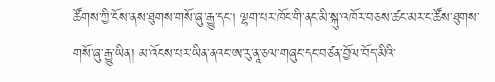ཚོགས་ཀྱི་ངོས་ནས་ཐུགས་གསོ་ཞུ་རྒྱུ་དང། ལྷག་པར་ཁོང་གི་ནང་མི་སྐུ་འཁོར་བཅས་ཚང་མར་ང་ཚོས་ཐུགས་གསོ་ཞུ་རྒྱུ་ཡིན། མ་འོངས་པར་ཡིན་ནའང་ཨ་རུ་ནཱ་ཅལ་གཞུང་དང་བཙན་བྱོལ་བོད་མིའི་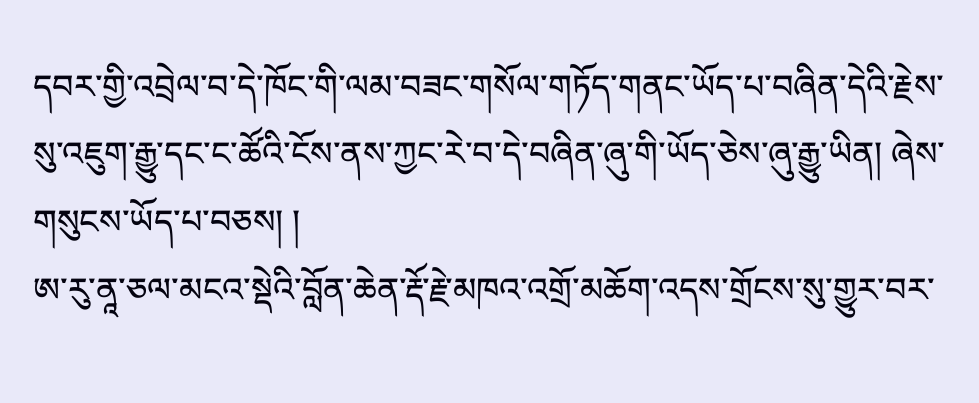དབར་གྱི་འབྲེལ་བ་དེ་ཁོང་གི་ལམ་བཟང་གསོལ་གཏོད་གནང་ཡོད་པ་བཞིན་དེའི་རྗེས་སུ་འཇུག་རྒྱུ་དང་ང་ཚོའི་ངོས་ནས་ཀྱང་རེ་བ་དེ་བཞིན་ཞུ་གི་ཡོད་ཅེས་ཞུ་རྒྱུ་ཡིན། ཞེས་གསུངས་ཡོད་པ་བཅས། །
ཨ་རུ་ནཱ་ཅལ་མངའ་སྡེའི་བློན་ཆེན་རྡོ་རྗེ་མཁའ་འགྲོ་མཆོག་འདས་གྲོངས་སུ་གྱུར་བར་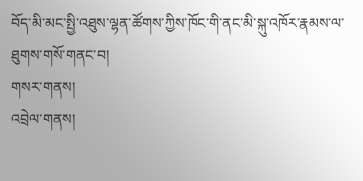བོད་མི་མང་སྤྱི་འཐུས་ལྷན་ཚོགས་ཀྱིས་ཁོང་གི་ནང་མི་སྐུ་འཁོར་རྣམས་ལ་ཐུགས་གསོ་གནང་བ།
གསར་གནས།
འབྲེལ་གནས།